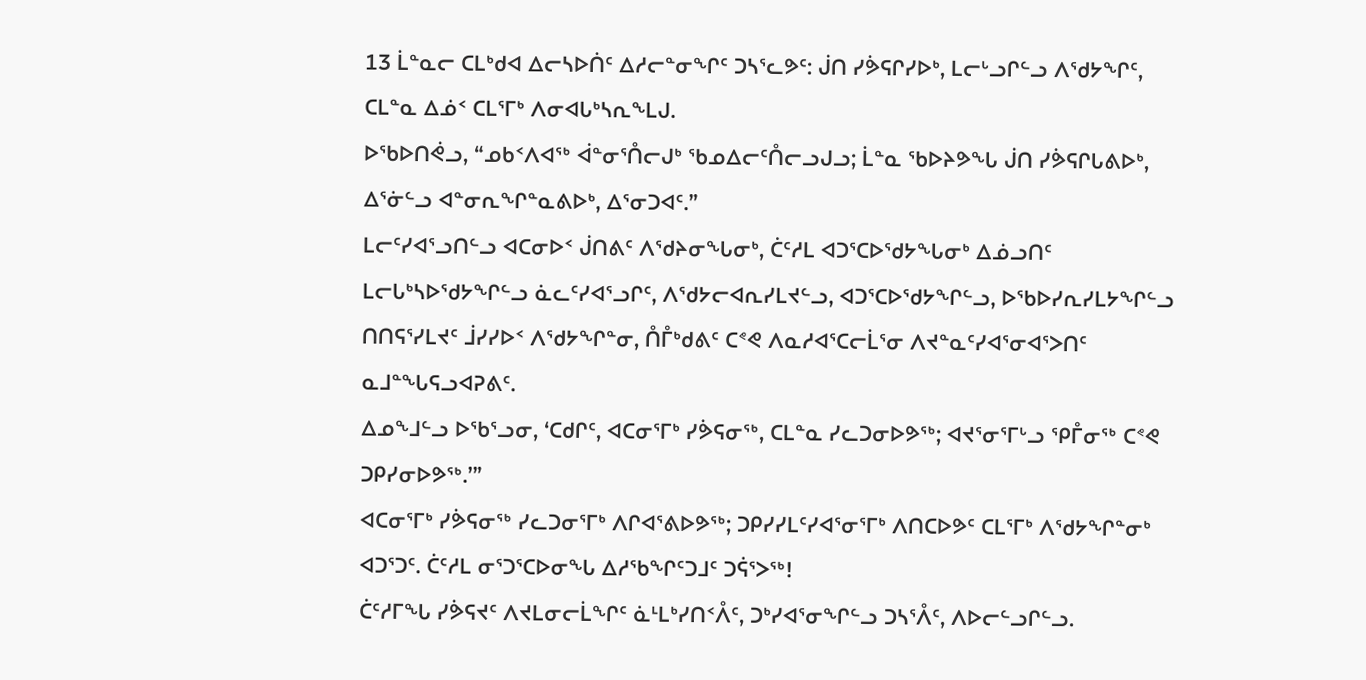13 ᒫᓐᓇᓕ ᑕᒪᒃᑯᐊ ᐃᓕᓴᐅᑏᑦ ᐃᓱᓕᓐᓂᖏᑦ ᑐᓴᕐᓚᕗᑦ: ᒎᑎ ᓯᕘᕋᒋᓯᐅᒃ, ᒪᓕᒡᓗᒋᓪᓗ ᐱᖁᔭᖏᑦ, ᑕᒪᓐᓇ ᐃᓅᑉ ᑕᒪᕐᒥᒃ ᐱᓂᐊᒐᒃᓴᕆᖕᒪᒍ.
ᐅᖃᐅᑎᕚᓗ, “ᓄᑲᑉᐱᐊᖅ ᐋᓐᓂᕐᑍᓕᒍᒃ ᖃᓄᐃᓕᑦᑍᓕᓗᒍᓗ; ᒫᓐᓇ ᖃᐅᔨᕗᖓ ᒎᑎ ᓯᕘᕋᒋᒐᕕᐅᒃ, ᐃᕐᓃᓪᓗ ᐊᓐᓂᕆᖏᓐᓇᕕᐅᒃ, ᐃᕐᓂᑐᐊᑦ.”
ᒪᓕᑦᓯᐊᕐᓗᑎᓪᓗ ᐊᑕᓂᐅᑉ ᒎᑎᕕᑦ ᐱᖁᔨᓂᖓᓂᒃ, ᑖᑦᓱᒪ ᐊᑐᕐᑕᐅᖁᔭᖓᓂᒃ ᐃᓅᓗᑎᑦ ᒪᓕᒐᒃᓴᐅᖁᔭᖏᓪᓗ ᓈᓚᑦᓯᐊᕐᓗᒋᑦ, ᐱᖁᔭᓕᐊᕆᓯᒪᔪᓪᓗ, ᐊᑐᕐᑕᐅᖁᔭᖏᓪᓗ, ᐅᖃᐅᓯᕆᓯᒪᔭᖏᓪᓗ ᑎᑎᕋᕐᓯᒪᔪᑦ ᒨᓯᓯᐅᑉ ᐱᖁᔭᖏᓐᓂ, ᑍᒤᒃᑯᕕᑦ ᑕᕝᕙ ᐱᓇᓱᐊᕐᑕᓕᒫᕐᓂ ᐱᔪᓐᓇᑦᓯᐊᕐᓂᐊᕐᐳᑎᑦ ᓇᒧᓐᖓᕋᓗᐊᕈᕕᑦ.
ᐃᓄᖕᒧᓪᓗ ᐅᖃᕐᓗᓂ, ‘ᑕᑯᒋᑦ, ᐊᑕᓂᕐᒥᒃ ᓯᕘᕋᓂᖅ, ᑕᒪᓐᓇ ᓯᓚᑐᓂᐅᕗᖅ; ᐊᔪᕐᓂᕐᒥᒡᓗ ᕿᒤᓂᖅ ᑕᕝᕙ ᑐᑭᓯᓂᐅᕗᖅ.’”
ᐊᑕᓂᕐᒥᒃ ᓯᕘᕋᓂᖅ ᓯᓚᑐᓂᕐᒥᒃ ᐱᒋᐊᕐᕕᐅᕗᖅ; ᑐᑭᓯᓯᒪᑦᓯᐊᕐᓂᕐᒥᒃ ᐱᑎᑕᐅᕗᑦ ᑕᒪᕐᒥᒃ ᐱᖁᔭᖏᓐᓂᒃ ᐊᑐᕐᑐᑦ. ᑖᑦᓱᒪ ᓂᕐᑐᕐᑕᐅᓂᖓ ᐃᓱᖃᖏᑦᑐᒧᑦ ᑐᕌᕐᐳᖅ!
ᑖᑦᓱᒥᖓ ᓯᕘᕋᔪᑦ ᐱᔪᒪᓂᓕᒫᖏᑦ ᓈᒻᒪᒃᓯᑎᑉᐰᑦ, ᑐᒃᓯᐊᕐᓂᖏᓪᓗ ᑐᓴᕐᐰᑦ, ᐱᐅᓕᓪᓗᒋᓪᓗ.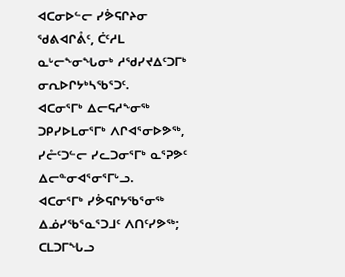ᐊᑕᓂᐅᓪᓕ ᓯᕘᕋᒋᔨᓂ ᖁᕕᐊᒋᕔᑦ, ᑖᑦᓱᒪ ᓇᒡᓕᖕᓂᖓᓂᒃ ᓱᖁᓯᔪᐃᑦᑐᒥᒃ ᓂᕆᐅᒋᔭᒃᓴᖃᕐᑐᑦ.
ᐊᑕᓂᕐᒥᒃ ᐃᓕᕋᓱᖕᓂᖅ ᑐᑭᓯᐅᒪᓂᕐᒥᒃ ᐱᒋᐊᕐᓂᐅᕗᖅ, ᓯᓔᑦᑐᓪᓕ ᓯᓚᑐᓂᕐᒥᒃ ᓇᕐᕈᕗᑦ ᐃᓕᓐᓂᐊᕐᓂᕐᒥᒡᓗ.
ᐊᑕᓂᕐᒥᒃ ᓯᕘᕋᒋᔭᖃᕐᓂᖅ ᐃᓅᓯᖃᕐᓇᕐᑐᒧᑦ ᐱᑎᑦᓯᕗᖅ; ᑕᒪᑐᒥᖓᓗ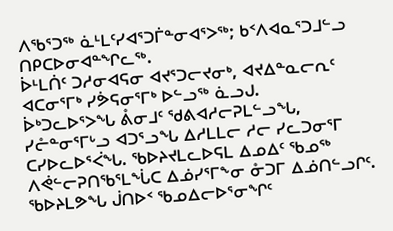ᐱᖃᕐᑐᖅ ᓈᒻᒪᑦᓯᐊᕐᑐᒦᓐᓂᐊᕐᐳᖅ; ᑲᑉᐱᐊᓇᕐᑐᒧᓪᓗ ᑎᑭᑕᐅᓂᐊᓐᖏᓚᖅ.
ᐆᒻᒪᑏᑦ ᑐᓱᓂᐊᕋᓂ ᐊᔪᕐᑐᓕᔪᓂᒃ, ᐊᔪᐃᓐᓇᓕᕆᑦ ᐊᑕᓂᕐᒥᒃ ᓯᕘᕋᓂᕐᒥᒃ ᐅᓪᓗᖅ ᓈᓗᒍ.
ᐆᒃᑐᓚᐅᕐᐳᖓ ᕔᓂᒧᑦ ᖁᕕᐊᓱᓕᕈᒪᓪᓗᖓ, ᓯᓔᓐᓂᕐᒥᒡᓗ ᐊᑐᕐᓗᖓ ᐃᓱᒪᒪᓕ ᓱᓕ ᓯᓚᑐᓂᕐᒥ ᑕᓯᐅᓚᐅᕐᐹᖓ. ᖃᐅᔨᔪᒪᓚᐅᕋᒪ ᐃᓄᐃᑦ ᖃᓄᖅ ᐱᕚᓪᓕᕈᑎᖃᕐᒪᖔᑕ ᐃᓅᓯᕐᒥᖕᓂ ᓁᑐᒥ ᐃᓅᑎᓪᓗᒋᑦ.
ᖃᐅᔨᒪᕗᖓ ᒎᑎᐅᑉ ᖃᓄᐃᓕᐅᕐᓂᖏᑦ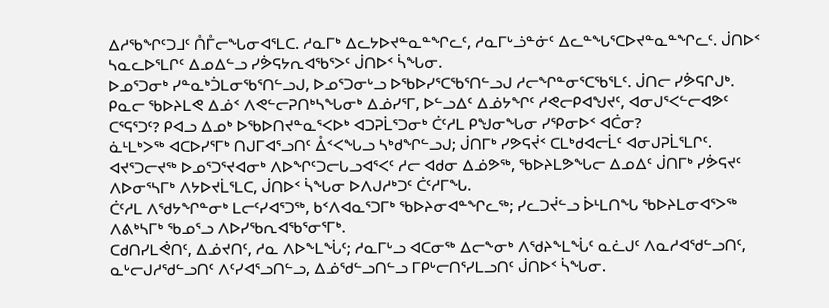ᐃᓱᖃᖏᑦᑐᒧᑦ ᑍᒤᓕᖓᓂᐊᕐᒪᑕ. ᓱᓇᒥᒃ ᐃᓚᔭᐅᔪᓐᓇᓐᖏᓚᑦ, ᓱᓇᒥᒡᓘᓐᓃᑦ ᐃᓚᓐᖓᕐᑕᐅᔪᓐᓇᓐᖏᓚᑦ. ᒎᑎᐅᑉ ᓴᓇᓚᐅᕐᒪᒋᑦ ᐃᓄᐃᓪᓗ ᓯᕘᕋᔭᕆᐊᖃᕐᐳᑦ ᒎᑎᐅᑉ ᓵᖓᓂ.
ᐅᓄᕐᑐᓂᒃ ᓯᓐᓇᒃᑑᒪᓂᖃᕐᑎᓪᓗᒍ, ᐅᓄᕐᑐᓂᒡᓗ ᐅᖃᐅᓯᕐᑕᖃᕐᑎᓪᓗᒍ ᓱᓕᖏᓐᓂᕐᑕᖃᕐᒪᑦ. ᒎᑎᓕ ᓯᕘᕋᒋᒍᒃ.
ᑭᓇᓕ ᖃᐅᔨᒪᕙ ᐃᓅᑉ ᐱᕙᓪᓕᕈᑎᒃᓴᖓᓂᒃ ᐃᓅᓯᕐᒥ, ᐅᓪᓗᐃᑦ ᐃᓅᔭᖏᑦ ᓱᕙᓕᑭᐊᖑᔪᑦ, ᐊᓂᒍᕐᐸᓪᓕᐊᕗᑦ ᑕᕐᕋᕐᑐᑦ? ᑭᐊᓗ ᐃᓄᒃ ᐅᖃᐅᑎᔪᓐᓇᕐᐸᐅᒃ ᐊᑐᕈᒫᕐᑐᓂᒃ ᑖᑦᓱᒪ ᑭᖑᓂᖓᓂ ᓯᕿᓂᐅᑉ ᐊᑖᓂ?
ᓈᒻᒪᒃᐳᖅ ᐊᑕᐅᓯᕐᒥᒃ ᑎᒍᒥᐊᕐᓗᑎᑦ ᐂᑉᐸᖓᓗ ᓴᒃᑯᖏᓪᓗᒍ; ᒎᑎᒥᒃ ᓯᕗᕋᔫᑉ ᑕᒪᒃᑯᐊᓕᒫᑦ ᐊᓂᒍᕈᒫᕐᒪᒋᑦ.
ᐊᔪᕐᑐᓕᔪᖅ ᐅᓄᕐᑐᕐᔪᐊᓂᒃ ᐱᐅᖏᑦᑐᓕᒐᓗᐊᕐᐸᑦ ᓱᓕ ᐊᑯᓂ ᐃᓅᕗᖅ, ᖃᐅᔨᒪᕗᖓᓕ ᐃᓄᐃᑦ ᒎᑎᒥᒃ ᓯᕘᕋᔪᑦ ᐱᐅᓂᕐᓴᒥᒃ ᐱᔭᐅᔪᒫᕐᒪᑕ, ᒎᑎᐅᑉ ᓵᖓᓂ ᐅᐱᒍᓱᒃᑐᑦ ᑖᑦᓱᒥᖓ.
ᑖᑦᓱᒪ ᐱᖁᔭᖏᓐᓂᒃ ᒪᓕᑦᓯᐊᕐᑐᖅ, ᑲᑉᐱᐊᓇᕐᑐᒥᒃ ᖃᐅᔨᓂᐊᓐᖏᓚᖅ; ᓯᓚᑐᔫᓪᓗ ᐆᒻᒪᑎᖓ ᖃᐅᔨᒪᓂᐊᕐᐳᖅ ᐱᕕᒃᓴᒥᒃ ᖃᓄᕐᓗ ᐱᐅᓯᖃᕆᐊᖃᕐᓂᕐᒥᒃ.
ᑕᑯᑎᓯᒪᕚᑎᑦ, ᐃᓅᔪᑎᑦ, ᓱᓇ ᐱᐅᖕᒪᖔᑦ; ᓱᓇᒥᒡᓗ ᐊᑕᓂᖅ ᐃᓕᖕᓂᒃ ᐱᖁᔨᖕᒪᖔᑦ ᓇᓛᒍᑦ ᐱᓇᓱᐊᖁᓪᓗᑎᑦ, ᓇᒡᓕᒍᓱᖁᓪᓗᑎᑦ ᐱᑦᓯᐊᕐᓗᑎᓪᓗ, ᐃᓅᖁᓪᓗᑎᓪᓗ ᒥᑭᒡᓕᑎᕐᓯᒪᓗᑎᑦ ᒎᑎᐅᑉ ᓵᖓᓂ.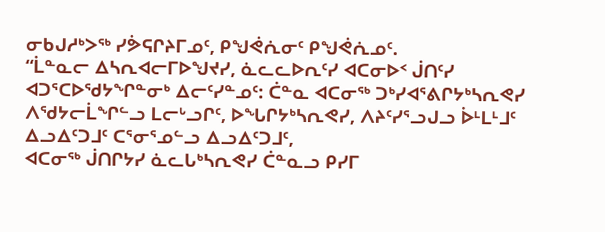ᓂᑲᒍᓱᒃᐳᖅ ᓯᕘᕋᒋᔨᒥᓄᑦ, ᑭᖑᕚᕇᓂᑦ ᑭᖑᕚᕇᓄᑦ.
“ᒫᓐᓇᓕ ᐃᓴᕆᐊᓕᒥᐅᖑᔪᓯ, ᓈᓚᓚᐅᕆᑦᓯ ᐊᑕᓂᐅᑉ ᒎᑎᑦᓯ ᐊᑐᕐᑕᐅᖁᔭᖏᓐᓂᒃ ᐃᓕᑦᓯᓐᓄᑦ: ᑖᓐᓇ ᐊᑕᓂᖅ ᑐᒃᓯᐊᕐᕕᒋᔭᒃᓴᕆᕙᓯ ᐱᖁᔭᓕᒫᖏᓪᓗ ᒪᓕᒡᓗᒋᑦ, ᐅᖓᒋᔭᒃᓴᕆᕙᓯ, ᐱᔨᑦᓯᕐᓗᒍᓗ ᐆᒻᒪᒻᒧᑦ ᐃᓗᐃᑦᑐᒧᑦ ᑕᕐᓂᕐᓄᓪᓗ ᐃᓗᐃᑦᑐᒧᑦ,
ᐊᑕᓂᖅ ᒎᑎᒋᔭᓯ ᓈᓚᒐᒃᓴᕆᕙᓯ ᑖᓐᓇᓗ ᑭᓯᒥ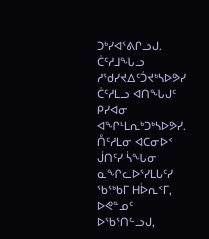ᑐᒃᓯᐊᕐᕕᒋᓗᒍ. ᑖᑦᓱᒧᖓᓗ ᓱᖁᓯᔪᐃᑦᑑᔪᒃᓴᐅᕗᓯ ᑖᑦᓱᒪᓗ ᐊᑎᖓᒍᑦ ᑭᓯᐊᓂ ᐊᖏᒻᒪᕆᒃᑐᒃᓴᐅᕗᓯ.
ᑍᑦᓱᒪᓂ ᐊᑕᓂᐅᑉ ᒎᑎᑦᓯ ᓵᖓᓂ ᓇᖏᓚᐅᕐᓯᒪᒐᑦᓯ ᖃᖅᑲᒥ ᕼᐆᕆᑉᒥ, ᐅᕙᓐᓄᑦ ᐅᖃᕐᑎᓪᓗᒍ,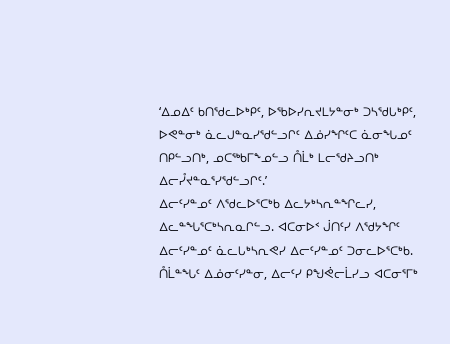‘ᐃᓄᐃᑦ ᑲᑎᖁᓚᐅᒃᑭᑦ, ᐅᖃᐅᓯᕆᔪᒪᔭᓐᓂᒃ ᑐᓴᖁᒐᒃᑭᑦ, ᐅᕙᓐᓂᒃ ᓈᓚᒍᓐᓇᓯᖁᓪᓗᒋᑦ ᐃᓅᓯᖏᑦᑕ ᓈᓂᖓᓄᑦ ᑎᑭᓪᓗᑎᒃ, ᓄᑕᖅᑲᒥᖕᓄᓪᓗ ᑍᒫᒃ ᒪᓕᖁᔨᓗᑎᒃ ᐃᓕᓮᔪᓐᓇᕐᓯᖁᓪᓗᒋᑦ.’
ᐃᓕᑦᓯᓐᓄᑦ ᐱᖁᓚᐅᕐᑕᒃᑲ ᐃᓚᔭᒃᓴᕆᓐᖏᓚᓯ, ᐃᓚᓐᖓᕐᑕᒃᓴᕆᓇᒋᓪᓗ. ᐊᑕᓂᐅᑉ ᒎᑎᑦᓯ ᐱᖁᔭᖏᑦ ᐃᓕᑦᓯᓐᓄᑦ ᓈᓚᒐᒃᓴᕆᕙᓯ ᐃᓕᑦᓯᓐᓄᑦ ᑐᓂᓚᐅᕐᑕᒃᑲ.
ᑍᒫᓐᖓᑦ ᐃᓅᓂᑦᓯᓐᓂ, ᐃᓕᑦᓯ ᑭᖑᕚᓕᒫᓯᓗ ᐊᑕᓂᕐᒥᒃ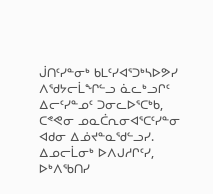ᒎᑎᑦᓯᓐᓂᒃ ᑲᒪᑦᓯᐊᕐᑐᒃᓴᐅᕗᓯ ᐱᖁᔭᓕᒫᖏᓪᓗ ᓈᓚᒃᓗᒋᑦ ᐃᓕᑦᓯᓐᓄᑦ ᑐᓂᓚᐅᕐᑕᒃᑲ, ᑕᕝᕙᓂ ᓄᓇᑖᕆᓂᐊᕐᑕᑦᓯᓐᓂ ᐊᑯᓂ ᐃᓅᔪᓐᓇᖁᓪᓗᓯ.
ᐃᓄᓕᒫᓂᒃ ᐅᐱᒍᓱᒋᑦᓯ, ᐅᒃᐱᖃᑎᓯ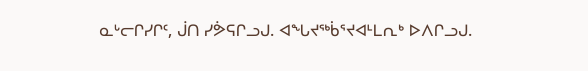ᓇᒡᓕᒋᓯᒋᑦ, ᒎᑎ ᓯᕘᕋᒋᓗᒍ. ᐊᖓᔪᖅᑳᕐᔪᐊᒻᒪᕆᒃ ᐅᐱᒋᓗᒍ.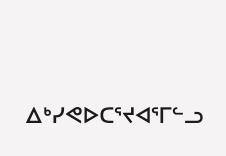ᐃᒃᓯᕙᐅᑕᕐᔪᐊᕐᒥᓪᓗ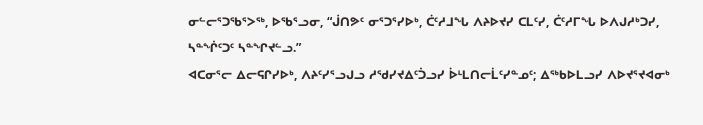ᓂᓪᓕᕐᑐᖃᕐᐳᖅ, ᐅᖃᕐᓗᓂ, “ᒎᑎᕗᑦ ᓂᕐᑐᕐᓯᐅᒃ, ᑖᑦᓱᒧᖓ ᐱᔨᐅᔪᓯ ᑕᒪᑦᓯ, ᑖᑦᓱᒥᖓ ᐅᐱᒍᓱᒃᑐᓯ, ᓴᓐᖐᑦᑐᑦ ᓴᓐᖏᔪᓪᓗ.”
ᐊᑕᓂᕐᓕ ᐃᓕᕋᒋᓯᐅᒃ, ᐱᔨᑦᓯᕐᓗᒍᓗ ᓱᖁᓯᔪᐃᑦᑑᓗᓯ ᐆᒻᒪᑎᓕᒫᑦᓯᓐᓄᑦ; ᐃᖅᑲᐅᒪᓗᓯ ᐱᐅᔪᕐᔪᐊᓂᒃ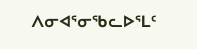ᐱᓂᐊᕐᓂᖃᓚᐅᕐᒪᑦ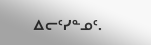ᐃᓕᑦᓯᓐᓄᑦ.